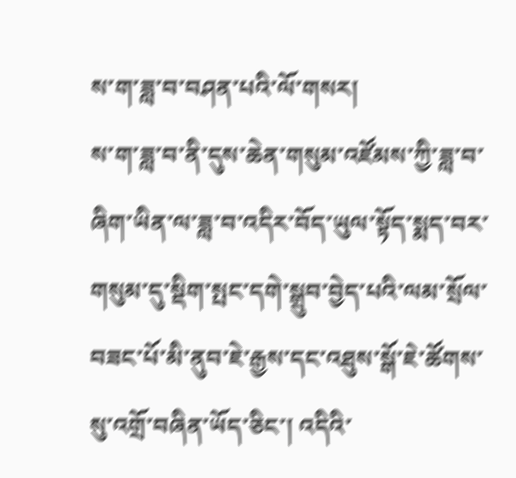ས་ག་ཟླ་བ་བཤན་པའི་ལོ་གསར།
ས་ག་ཟླ་བ་ནི་དུས་ཆེན་གསུམ་འཛོམས་ཀྱི་ཟླ་བ་ཞིག་ཡིན་ལ་ཟླ་བ་འདིར་བོད་ཡུལ་སྟོད་སྨད་བར་གསུམ་དུ་སྡིག་སྤང་དགེ་སྒྲུབ་བྱེད་པའི་ལམ་སྲོལ་བཟང་པོ་མི་ནུབ་ཇེ་རྒྱས་དང་འཐུས་སྒོ་ཇེ་ཚོགས་སུ་འགྲོ་བཞིན་ཡོད་ཅིང་། འདིའི་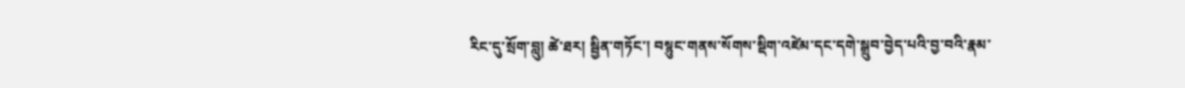རིང་དུ་སྲོག་བླུ། ཚེ་ཐར། སྦྱིན་གཏོང་། བསྙུང་གནས་སོགས་སྡིག་འཛེམ་དང་དགེ་སྒྲུབ་བྱེད་པའི་བྱ་བའི་རྣམ་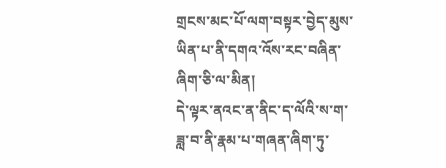གྲངས་མང་པོ་ལག་བསྟར་བྱེད་མུས་ཡིན་པ་ནི་དགའ་འོས་རང་བཞིན་ཞིག་ཅི་ལ་མིན།
དེ་ལྟར་ནའང་ན་ནིང་ད་ལོའི་ས་ག་ཟླ་བ་ནི་རྣམ་པ་གཞན་ཞིག་ཏུ་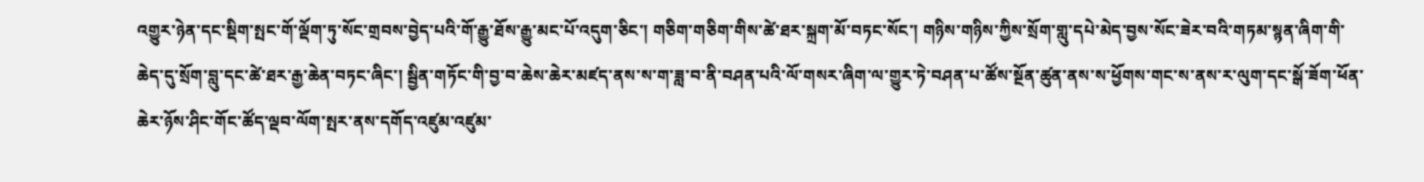འགྱུར་ཉེན་དང་སྡིག་སྤང་གོ་ལྡོག་ཏུ་སོང་གྲབས་བྱེད་པའི་གོ་རྒྱུ་ཐོས་རྒྱུ་མང་པོ་འདུག་ཅིང་། གཅིག་གཅིག་གིས་ཚེ་ཐར་སྐྲག་མོ་བཏང་སོང་། གཉིས་གཉིས་ཀྱིས་སྲོག་གླུ་དཔེ་མེད་བྱས་སོང་ཟེར་བའི་གཏམ་སྙན་ཞིག་གི་ཆེད་དུ་སྲོག་བླུ་དང་ཚེ་ཐར་རྒྱ་ཆེན་བཏང་ཞིང་། སྦྱིན་གཏོང་གི་བྱ་བ་ཆེས་ཆེར་མཛད་ནས་ས་ག་ཟླ་བ་ནི་བཤན་པའི་ལོ་གསར་ཞིག་ལ་གྱུར་ཏེ་བཤན་པ་ཚོས་སྔོན་ཚུན་ནས་ས་ཕྱོགས་གང་ས་ནས་ར་ལུག་དང་སྒོ་ཟོག་ཕོན་ཆེར་ཉོས་ཤིང་གོང་ཚོད་ལྡབ་ལོག་སྤར་ནས་དགོད་འཛུམ་འཛུམ་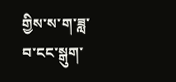གྱིས་ས་ག་ཟླ་བ་ངང་སྒུག་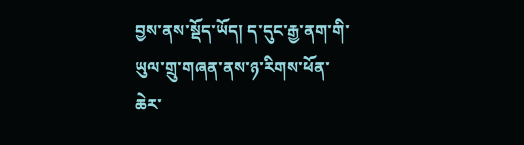བྱས་ནས་སྡོད་ཡོད། ད་དུང་རྒྱ་ནག་གི་ཡུལ་གྲུ་གཞན་ནས་ཉ་རིགས་ཕོན་ཆེར་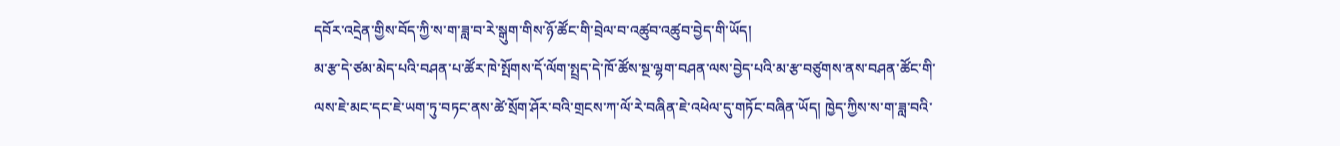དབོར་འདྲེན་གྱིས་བོད་ཀྱི་ས་ག་ཟླ་བ་རེ་སྒུག་གིས་ཉོ་ཚོང་གི་བྲེལ་བ་འཚུབ་འཚུབ་བྱེད་གི་ཡོད།
མ་རྩ་དེ་ཙམ་མེད་པའི་བཤན་པ་ཚོར་ཁེ་སྤོགས་དོ་ལོག་སྤྲད་དེ་ཁོ་ཚོས་སྔ་ལྷག་བཤན་ལས་བྱེད་པའི་མ་རྩ་བཙུགས་ནས་བཤན་ཚོང་གི་ལས་ཇེ་མང་དང་ཇེ་ཡག་ཏུ་བཏང་ནས་ཚེ་སྲོག་ཤོར་བའི་གྲངས་ཀ་ལོ་རེ་བཞིན་ཇེ་འཕེལ་དུ་གཏོང་བཞིན་ཡོད། ཁྱེད་ཀྱིས་ས་ག་ཟླ་བའི་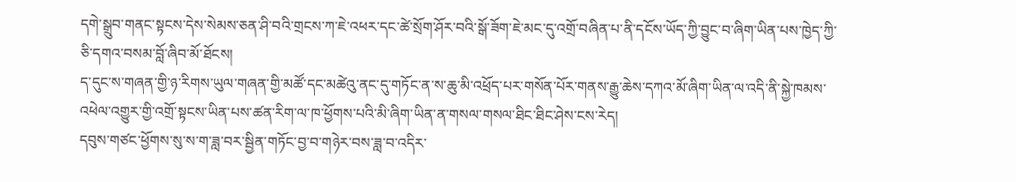དགེ་སྒྲུབ་གནང་སྟངས་དེས་སེམས་ཅན་ཤི་བའི་གྲངས་ཀ་ཇེ་འཕར་དང་ཚེ་སྲོག་ཤོར་བའི་སྒོ་ཟོག་ཇེ་མང་དུ་འགྲོ་བཞིན་པ་ནི་དངོས་ཡོད་ཀྱི་བྱུང་བ་ཞིག་ཡིན་པས་ཁྱེད་ཀྱི་ཅི་དགའ་བསམ་བློ་ཞིབ་མོ་ཐོངས།
ད་དུང་ས་གཞན་གྱི་ཉ་རིགས་ཡུལ་གཞན་གྱི་མཚོ་དང་མཚེའུ་ནང་དུ་གཏོང་ན་ས་ཆུ་མི་འཕྲོད་པར་གསོན་པོར་གནས་རྒྱུ་ཆེས་དཀའ་མོ་ཞིག་ཡིན་ལ་འདི་ནི་སྐྱེ་ཁམས་འཕེལ་འགྱུར་གྱི་འགྲོ་སྟངས་ཡིན་པས་ཚན་རིག་ལ་ཁ་ཕྱོགས་པའི་མི་ཞིག་ཡིན་ན་གསལ་གསལ་ཐིང་ཐིང་ཤེས་ངས་རེད།
དབུས་གཙང་ཕྱོགས་སུ་ས་ག་ཟླ་བར་སྦྱིན་གཏོང་བྱ་བ་གཉེར་བས་ཟླ་བ་འདིར་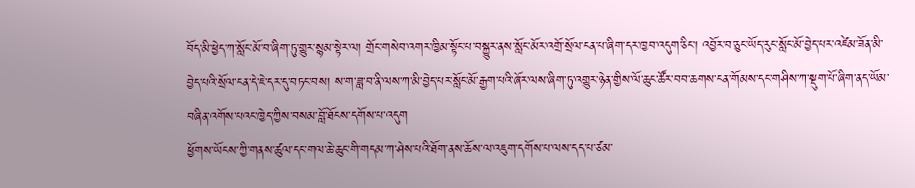བོད་མི་ཕྱེད་ཀ་སློང་མོ་བ་ཞིག་ཏུ་གྱུར་སྙམ་སྟེར་ལ། གྲོང་གསེབ་འགར་ཁྱིམ་སྟོང་པ་བསྐྱུར་ནས་སློང་མོར་འགྲོ་སྲོལ་ངན་པ་ཞིག་དར་ཁྱབ་འདུག་ཅིང་། འབྱོར་བ་ཅུང་ཡོད་རུང་སློང་མོ་བྱེད་པར་འཛེམ་ཟོན་མི་བྱེད་པའི་སྲོལ་ངན་དེ་ཇེ་དར་དུ་བཏང་བས། ས་ག་ཟླ་བ་ནི་ལས་ཀ་མི་བྱེད་པར་སློང་མོ་རྒྱག་པའི་ཞོར་ལས་ཞིག་ཏུ་འགྱུར་ཉེན་གྱིས་ལོ་ཆུང་ཚོར་བབ་ཆགས་ངན་གོམས་དང་གཤིས་ཀ་སྡུག་པོ་ཞིག་ནད་ཡོམ་བཞིན་འགོས་པའང་ཁྱེད་ཀྱིས་བསམ་བློ་ཐོངས་དགོས་པ་འདུག
ཕྱོགས་ཡོངས་ཀྱི་གནས་ཚུལ་དང་གལ་ཆེ་ཆུང་གི་གདམ་ཀ་ཤེས་པའི་ཐོག་ནས་ཆོས་ལ་འཇུག་དགོས་པ་ལས་དད་པ་ཙམ་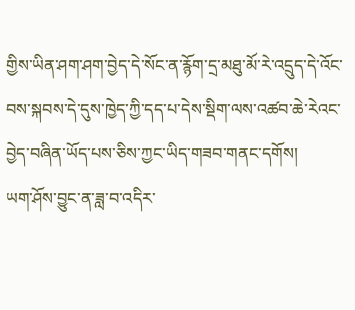གྱིས་ཡིན་ཤག་ཤག་བྱེད་དེ་སོང་ན་རྙོག་དྲ་མཐུ་མོ་རེ་འདྲུད་དེ་འོང་བས་སྐབས་དེ་དུས་ཁྱེད་ཀྱི་དད་པ་དེས་སྡིག་ལས་འཚབ་ཆེ་རེའང་བྱེད་བཞིན་ཡོད་པས་ཅིས་ཀྱང་ཡིད་གཟབ་གནང་དགོས།
ཡག་ཤོས་བྱུང་ན་ཟླ་བ་འདིར་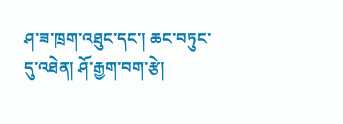ཤ་ཟ་ཁྲག་འཐུང་དང་། ཆང་བཏུང་དུ་འཐེན། ཤོ་རྒྱག་བག་རྩེ།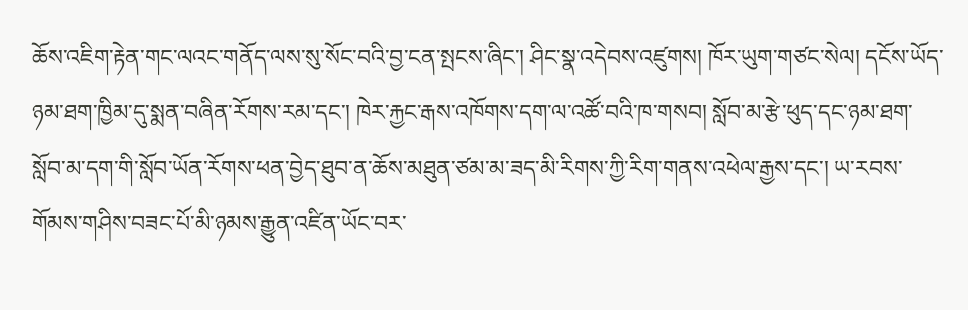ཆོས་འཇིག་རྟེན་གང་ལའང་གནོད་ལས་སུ་སོང་བའི་བྱ་ངན་སྤངས་ཞིང་། ཤིང་སྣ་འདེབས་འཛུགས། ཁོར་ཡུག་གཙང་སེལ། དངོས་ཡོད་ཉམ་ཐག་ཁྱིམ་དུ་སྨན་བཞིན་རོགས་རམ་དང་། ཁེར་རྐྱང་རྒས་འཁོགས་དག་ལ་འཚོ་བའི་ཁ་གསབ། སློབ་མ་རྩེ་ཕུད་དང་ཉམ་ཐག་སློབ་མ་དག་གི་སློབ་ཡོན་རོགས་ཕན་བྱེད་ཐུབ་ན་ཆོས་མཐུན་ཙམ་མ་ཟད་མི་རིགས་ཀྱི་རིག་གནས་འཕེལ་རྒྱས་དང་། ཡ་རབས་གོམས་གཤིས་བཟང་པོ་མི་ཉམས་རྒྱུན་འཛིན་ཡོང་བར་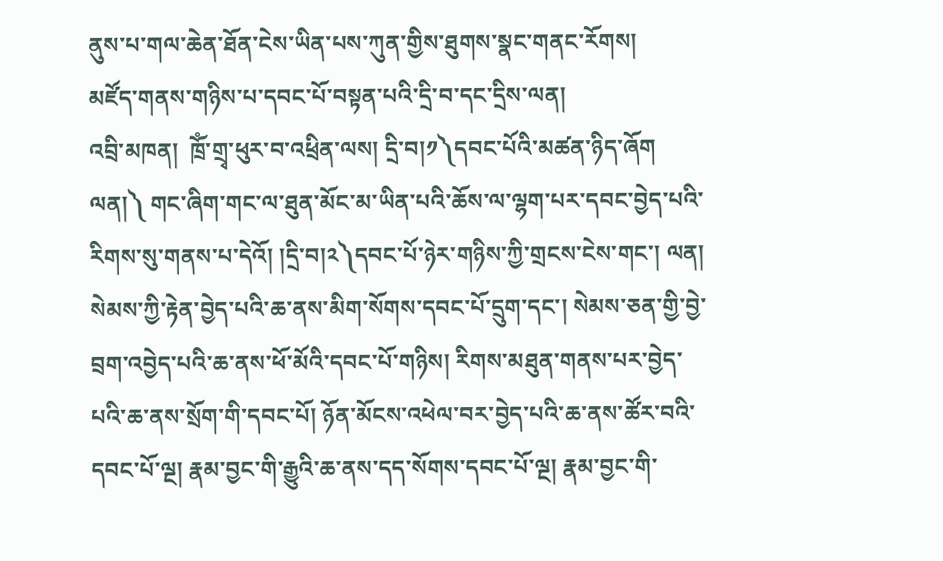ནུས་པ་གལ་ཆེན་ཐོན་ངེས་ཡིན་པས་ཀུན་གྱིས་ཐུགས་སྣང་གནང་རོགས།
མཛོད་གནས་གཉིས་པ་དབང་པོ་བསྟན་པའི་དྲི་བ་དང་དྲིས་ལན།
འབྲི་མཁན།  ཁྲོཾ་གྲྭ་ཕུར་བ་འཕྲིན་ལས། དྲི་བ།༡༽དབང་པོའི་མཚན་ཉིད་ཞོག ལན།༽ གང་ཞིག་གང་ལ་ཐུན་མོང་མ་ཡིན་པའི་ཆོས་ལ་ལྷག་པར་དབང་བྱེད་པའི་རིགས་སུ་གནས་པ་དེའོ། །དྲི་བ།༢༽དབང་པོ་ཉེར་གཉིས་ཀྱི་གྲངས་ངེས་གང་། ལན། སེམས་ཀྱི་རྟེན་བྱེད་པའི་ཆ་ནས་མིག་སོགས་དབང་པོ་དྲུག་དང་། སེམས་ཅན་གྱི་བྱེ་བྲག་འབྱེད་པའི་ཆ་ནས་ཕོ་མོའི་དབང་པོ་གཉིས། རིགས་མཐུན་གནས་པར་བྱེད་པའི་ཆ་ནས་སྲོག་གི་དབང་པོ། ཉོན་མོངས་འཕེལ་བར་བྱེད་པའི་ཆ་ནས་ཚོར་བའི་དབང་པོ་ལྔ། རྣམ་བྱང་གི་རྒྱུའི་ཆ་ནས་དད་སོགས་དབང་པོ་ལྔ། རྣམ་བྱང་གི་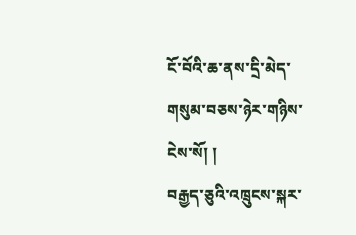ངོ་བོའི་ཆ་ནས་དྲི་མེད་གསུམ་བཅས་ཉེར་གཉིས་ངེས་སོ། །
བརྒྱད་ཅུའི་འཁྲུངས་སྐར་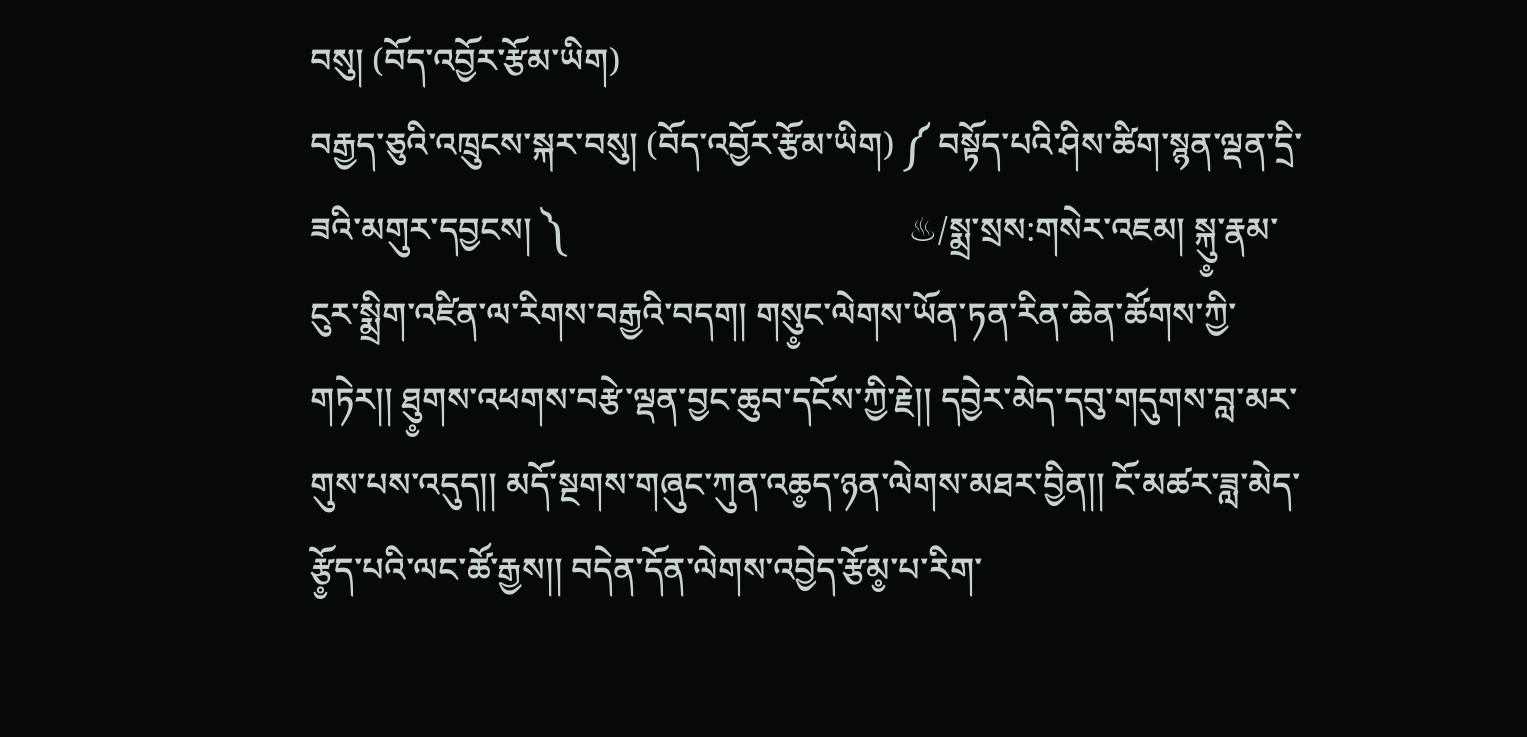བསུ། (བོད་འབྱོར་རྩོམ་ཡིག)
བརྒྱད་ཅུའི་འཁྲུངས་སྐར་བསུ། (བོད་འབྱོར་རྩོམ་ཡིག) ༼ བསྟོད་པའི་ཤིས་ཚིག་སྙན་ལྡན་དྲི་ཟའི་མགུར་དབྱངས། ༽                                        ♨/སྨྲ་སྲས:གསེར་འཇམ། སྐུ༵་རྣམ་ངུར་སྨྲིག་འཛིན་ལ་རིགས་བརྒྱའི་བདག། གསུ༵ང་ལེགས་ཡོན་ཏན་རིན་ཆེན་ཚོགས་ཀྱི་གཏེར།། ཐུ༵གས་འཕགས་བརྩེ་ལྡན་བྱང་ཆུབ་དངོས་ཀྱི་རྗེ།། དབྱེར་མེད་དབུ་གདུགས་བླ་མར་གུས་པས་འདུད།། མདོ་སྔགས་གཞུང་ཀུན་འཆ༵ད་ཉན་ལེགས་མཐར་བྱིན།། ངོ་མཚར་ཟླ་མེད་རྩོ༵ད་པའི་ལང་ཚོ་རྒྱས།། བདེན་དོན་ལེགས་འབྱེད་རྩོམ༵་པ་རིག་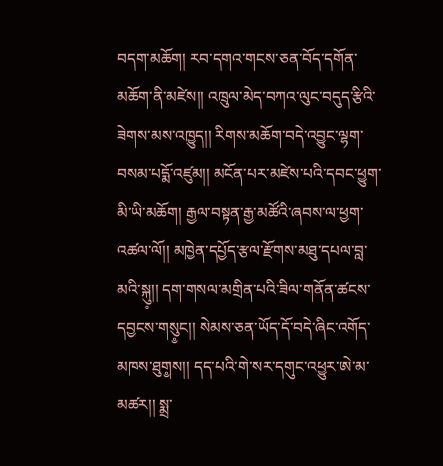བདག་མཆོག། རབ་དགའ་གངས་ཅན་བོད་དགོན་མཆོག་ནི་མཛེས།། འཁྲུལ་མེད་བཀའ་ལུང་བདུད་རྩིའི་ཟེགས་མས་འཁྱུད།། རིགས་མཆོག་བདེ་འབྱུང་ལྷག་བསམ་པདྨོ་འཛུམ།། མངོན་པར་མཛེས་པའི་དབང་ཕྱུག་མི་ཡི་མཆོག། རྒྱལ་བསྟན་རྒྱ་མཚོའི་ཞབས་ལ་ཕྱག་འཚལ་ལོ།། མཁྱེན་དཔྱོད་རྩལ་རྫོགས་མཐུ་དཔལ་བླ་མའི་སྐུ༷།། དག་གསལ་མགྲིན་པའི་ཟིལ་གནོན་ཚངས་དབྱངས་གསུ༵ང།། སེམས་ཅན་ཡོད་དོ་བདེ་ཞིང་འགོད་མཁས་ཐུག༵ས།། དད་པའི་གེ་སར་དགུང་འཕྱུར་ཨེ་མ་མཚར།། སྨྲ་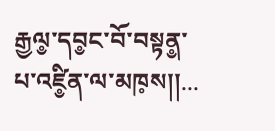རྒྱལ༵་དབ༵ང་བོ་བསྟན༵་པ་འཛི༵ན་ལ་མཁ༷ས།།...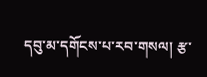དབུ་མ་དགོངས་པ་རབ་གསལ། རྩ་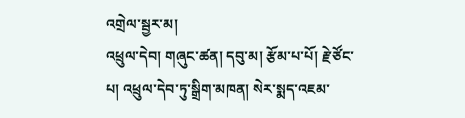འགྲེལ་སྦྱར་མ།
འཕྲུལ་དེབ། གཞུང་ཚན། དབུ་མ། རྩོམ་པ་པོ། རྗེ་ཙོང་པ། འཕྲུལ་དེབ་ཏུ་སྒྲིག་མཁན། སེར་སྨད་འཇམ་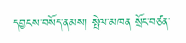དབྱངས་བསོད་ནམས། སྤེལ་མཁན སྲོང་བཙན་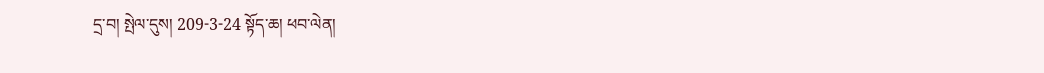དྲ་བ། སྤེལ་དུས། 209-3-24 སྟོད་ཆ། ཕབ་ལེན།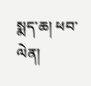སྨད་ཆ། ཕབ་ལེན།